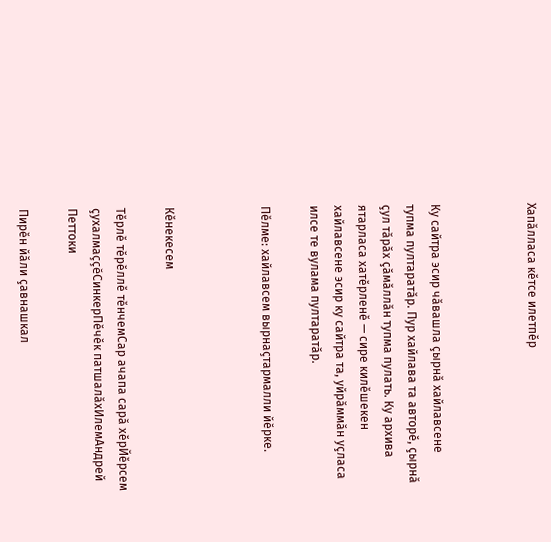Хапăлласа кĕтсе илетпĕр



Ку сайтра эсир чăвашла çырнă хайлавсене тупма пултаратăр. Пур хайлава та авторĕ, çырнă çул тăрăх çăмăллăн тупма пулать. Ку архива ятарласа хатĕрленĕ — сире килĕшекен хайлавсене эсир ку сайтра та, уйрăммăн уçласа илсе те вулама пултаратăр.

Пӗлме: хайлавсем вырнаҫтармалли йӗрке.



Кĕнекесем

Тĕрлĕ тĕрĕллĕ тĕнчемСар ачапа сарă хĕрЙĕрсем çухалмаççĕСинкерПĕчĕк патшалăхИлемАндрей Петтоки

Пирĕн йăли çавнашкал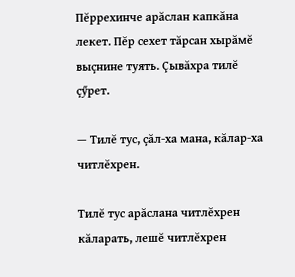Пĕррехинче арăслан капкăна лекет. Пĕр сехет тăрсан хырăмĕ выçнине туять. Çывăхра тилĕ çӳрет.

— Тилĕ тус, çăл-ха мана, кăлар-ха читлĕхрен.

Тилĕ тус арăслана читлĕхрен кăларать, лешĕ читлĕхрен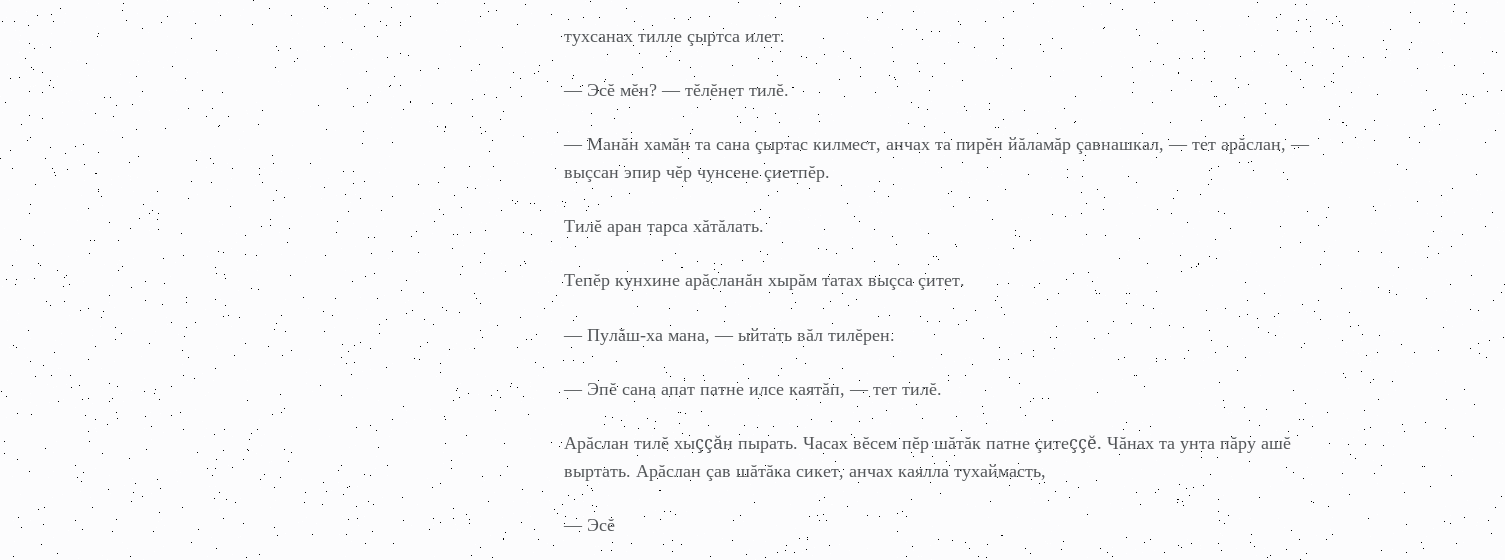тухсанах тилле çыртса илет.

— Эсĕ мĕн? — тĕлĕнет тилĕ.

— Манăн хамăн та сана çыртас килмест, анчах та пирĕн йăламăр çавнашкал, — тет арăслан, — выçсан эпир чĕр чунсене çиетпĕр.

Тилĕ аран тарса хăтăлать.

Тепĕр кунхине арăсланăн хырăм татах выçса çитет.

— Пулăш-ха мана, — ыйтать вăл тилĕрен.

— Эпĕ сана апат патне илсе каятăп, — тет тилĕ.

Арăслан тилĕ хыççăн пырать. Часах вĕсем пĕр шăтăк патне çитеççĕ. Чăнах та унта пăру ашĕ выртать. Арăслан çав шăтăка сикет, анчах каялла тухаймасть,

— Эсĕ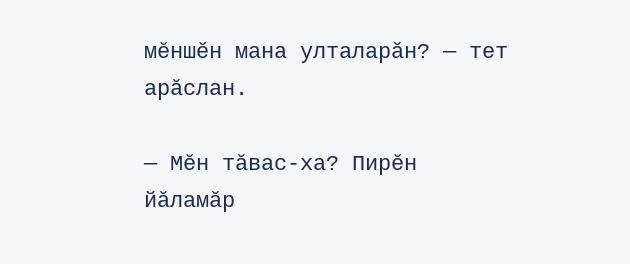мĕншĕн мана улталарăн? — тет арăслан.

— Мĕн тăвас-ха? Пирĕн йăламăр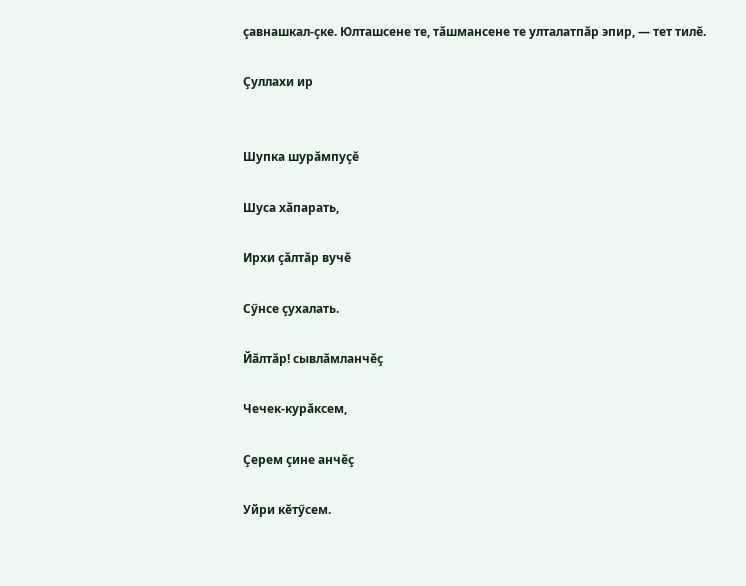çавнашкал-çке. Юлташсене те, тăшмансене те улталатпăр эпир, — тет тилĕ.

Çуллахи ир


Шупка шурăмпуçĕ

Шуса хăпарать,

Ирхи çăлтăр вучĕ

Сӳнсе çухалать.

Йăлтăр! сывлăмланчĕç

Чечек-курăксем,

Çерем çине анчĕç

Уйри кĕтӳсем.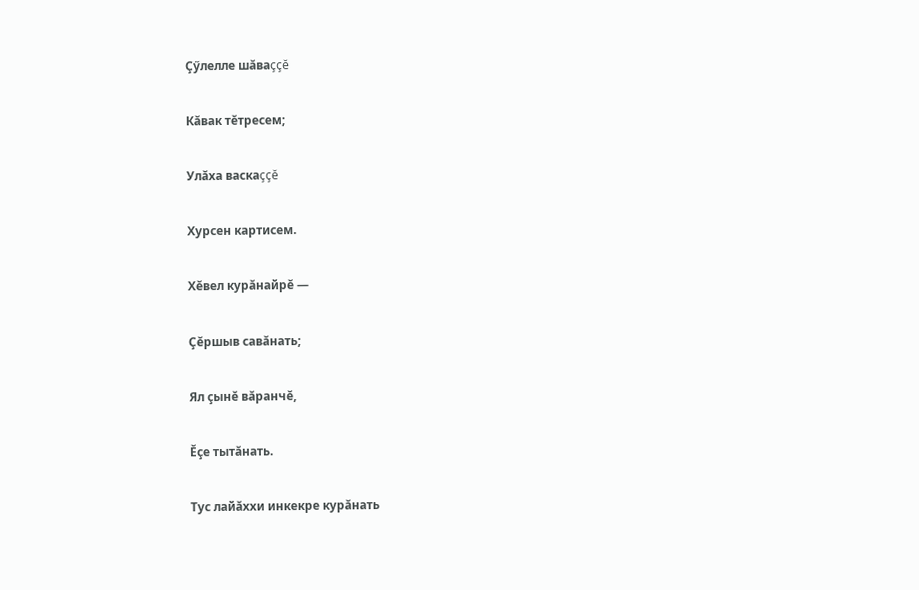Çӳлелле шăваççĕ

Кăвак тĕтресем;

Улăха васкаççĕ

Хурсен картисем.

Хĕвел курăнайрĕ —

Çĕршыв савăнать;

Ял çынĕ вăранчĕ,

Ĕçе тытăнать.

Тус лайăххи инкекре курăнать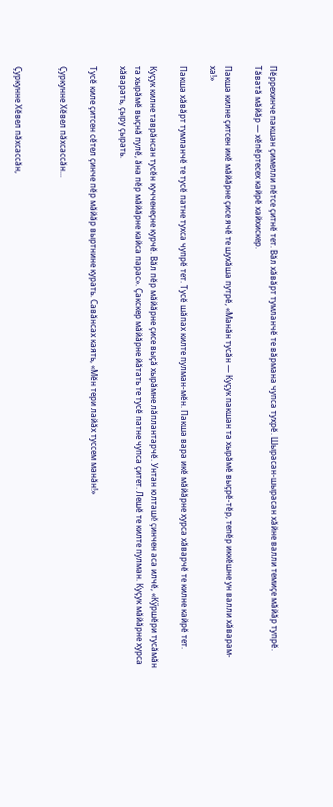Пĕррехинче пакшан çимелли пĕтсе çитнĕ тет. Вăл хăвăрт тумланчĕ те вăрмана чупса тухрĕ. Шырасан-шырасан хăйне валли темиçе мăйăр тупрĕ. Тăватă мăйăр — хĕпĕртесех кайрĕ хайхискер.

Пакша килне çитсен икĕ мăйăрне çисе ячĕ те шухăша путрĕ, «Манăн тусăн — Куçук пакшан та хырăмĕ выçрĕ-тĕр, тепĕр иккĕшне ун валли хăварам-ха!»

Пакша хăвăрт тумланчĕ те тусĕ патне тухса чупрĕ тет. Тусĕ шăпах килте пулман-мĕн. Пакша вара икĕ мăйăрне хурса хăварчĕ те килне кайрĕ тет.

Куçук килне таврăнсан тусĕн кучченеçне курчĕ. Вăл пĕр мăйăрне çисе выçă хырăмне лăплантарчĕ. Унтан юлташĕ çинчен аса илчĕ, «Кӳршĕри тусăмăн та хырăмĕ выçнă пулĕ, ăна пĕр мăйăрне кайса парас». Çакскер мăйăрне йăтать те тусĕ патне чупса çитет. Лешĕ те килте пулман. Куçук мăйăрне хурса хăварать, çыру çырать.

Тусĕ киле çитсен сĕтел çинче пĕр мăйăр выртнине курать. Савăнсах каять, «Мĕн тери лайăх туссем манăн!»

Çуркунне Хĕвел пăхсассăн...


Çуркунне Хĕвел пăхсассăн,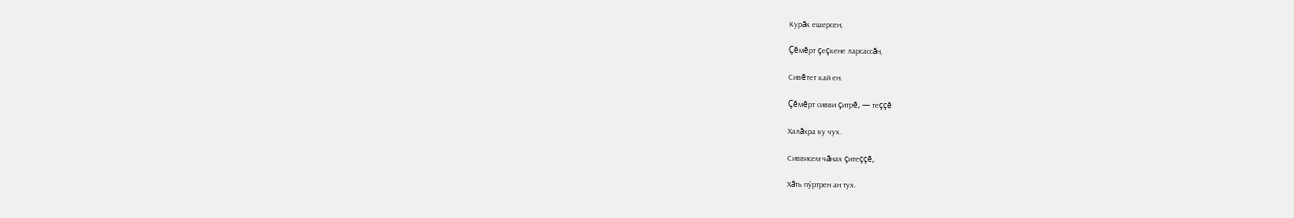Курăк ешерсен,

Çĕмĕрт çеçкене ларсассăн,

Сивĕтет кай ен.

Çĕмĕрт сивви çитрĕ, — теççĕ

Халăхра ку чух.

Сиввисем чăнах çитеççĕ,

Хăть пӳртрен ан тух.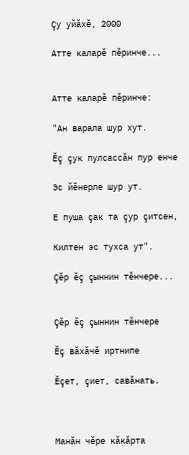Çу уйăхĕ, 2000

Атте каларĕ пĕринче...


Атте каларĕ пĕринче:

"Ан варала шур хут.

Ĕç çук пулсассăн пур енче

Эс йĕнерле шур ут.

Е пуша çак та çур çитсен,

Килтен эс тухса ут".

Çĕр ĕç çыннин тĕнчере...


Çĕр ĕç çыннин тĕнчере

Ĕç вăхăчĕ иртнипе

Ĕçет, çиет, савăнать.



Манăн чĕре кăкăрта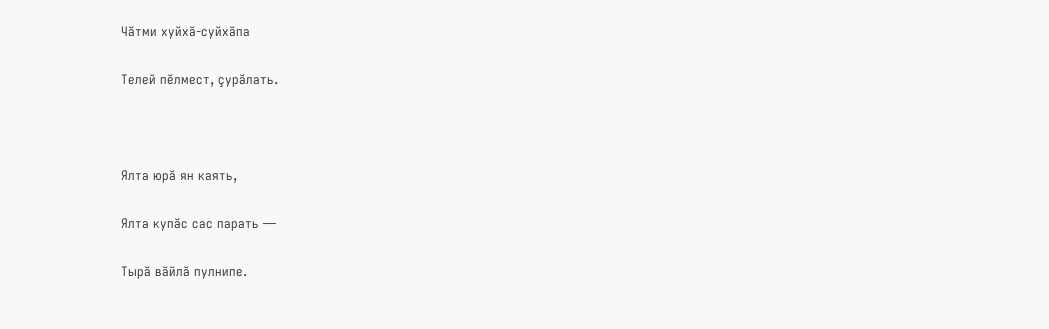Чăтми хуйхă-суйхăпа

Телей пĕлмест, çурăлать.



Ялта юрă ян каять,

Ялта купăс сас парать —

Тырă вăйлă пулнипе.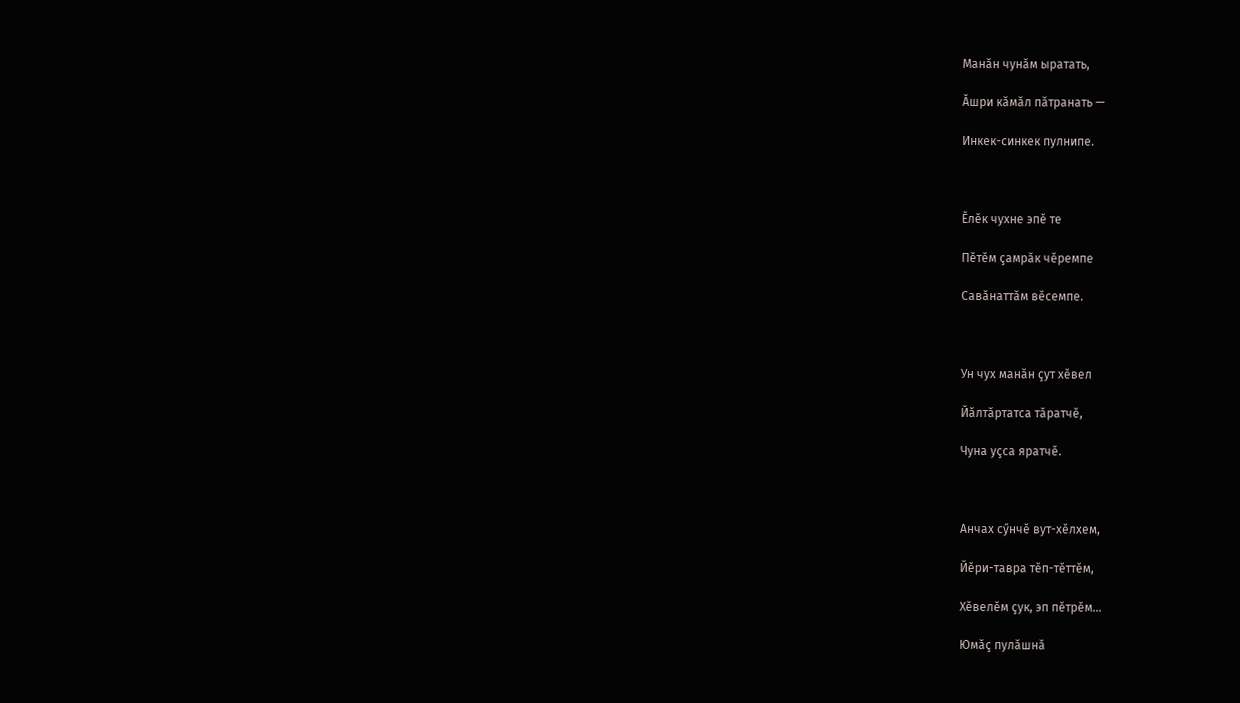Манăн чунăм ыратать,

Ăшри кăмăл пăтранать —

Инкек-синкек пулнипе.



Ĕлĕк чухне эпĕ те

Пĕтĕм çамрăк чĕремпе

Савăнаттăм вĕсемпе.



Ун чух манăн çут хĕвел

Йăлтăртатса тăратчĕ,

Чуна уçса яратчĕ.



Анчах сӳнчĕ вут-хĕлхем,

Йĕри-тавра тĕп-тĕттĕм,

Хĕвелĕм çук, эп пĕтрĕм...

Юмăç пулăшнă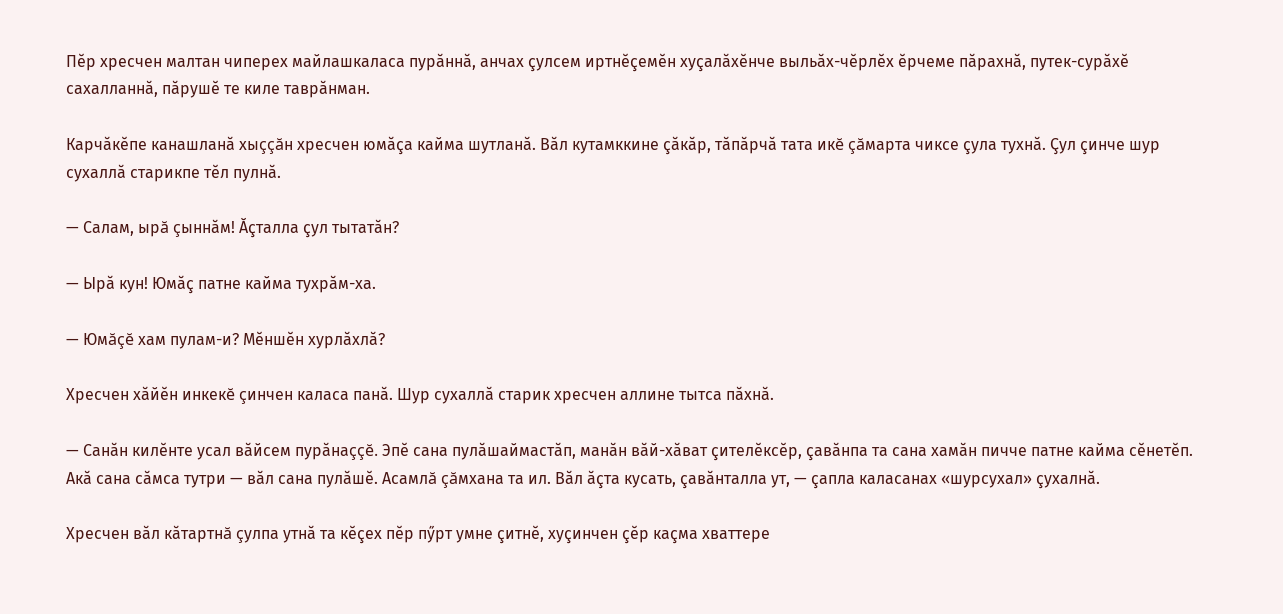Пĕр хресчен малтан чиперех майлашкаласа пурăннă, анчах çулсем иртнĕçемĕн хуçалăхĕнче выльăх-чĕрлĕх ĕрчеме пăрахнă, путек-сурăхĕ сахалланнă, пăрушĕ те киле таврăнман.

Карчăкĕпе канашланă хыççăн хресчен юмăçа кайма шутланă. Вăл кутамккине çăкăр, тăпăрчă тата икĕ çăмарта чиксе çула тухнă. Çул çинче шур сухаллă старикпе тĕл пулнă.

— Салам, ырă çыннăм! Ăçталла çул тытатăн?

— Ырă кун! Юмăç патне кайма тухрăм-ха.

— Юмăçĕ хам пулам-и? Мĕншĕн хурлăхлă?

Хресчен хăйĕн инкекĕ çинчен каласа панă. Шур сухаллă старик хресчен аллине тытса пăхнă.

— Санăн килĕнте усал вăйсем пурăнаççĕ. Эпĕ сана пулăшаймастăп, манăн вăй-хăват çителĕксĕр, çавăнпа та сана хамăн пичче патне кайма сĕнетĕп. Акă сана сăмса тутри — вăл сана пулăшĕ. Асамлă çăмхана та ил. Вăл ăçта кусать, çавăнталла ут, — çапла каласанах «шурсухал» çухалнă.

Хресчен вăл кăтартнă çулпа утнă та кĕçех пĕр пӳрт умне çитнĕ, хуçинчен çĕр каçма хваттере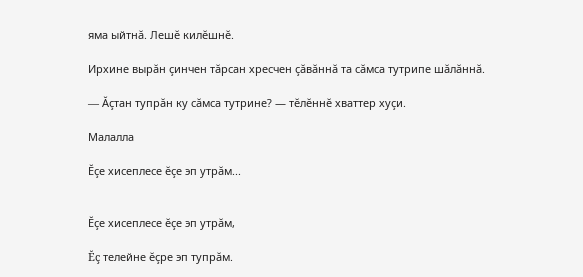яма ыйтнă. Лешĕ килĕшнĕ.

Ирхине вырăн çинчен тăрсан хресчен çăвăннă та сăмса тутрипе шăлăннă.

— Ăçтан тупрăн ку сăмса тутрине? — тĕлĕннĕ хваттер хуçи.

Малалла

Ĕçе хисеплесе ĕçе эп утрăм...


Ĕçе хисеплесе ĕçе эп утрăм,

Ĕç телейне ĕçре эп тупрăм.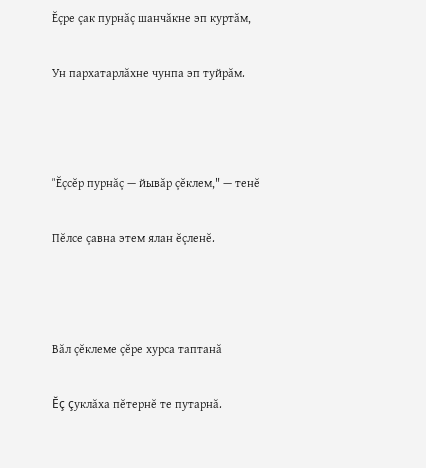Ĕçре çак пурнăç шанчăкне эп куртăм,

Ун пархатарлăхне чунпа эп туйрăм.



"Ĕçсĕр пурнăç — йывăр çĕклем," — тенĕ

Пĕлсе çавна этем ялан ĕçленĕ.



Вăл çĕклеме çĕре хурса таптанă

Ĕç çуклăха пĕтернĕ те путарнă.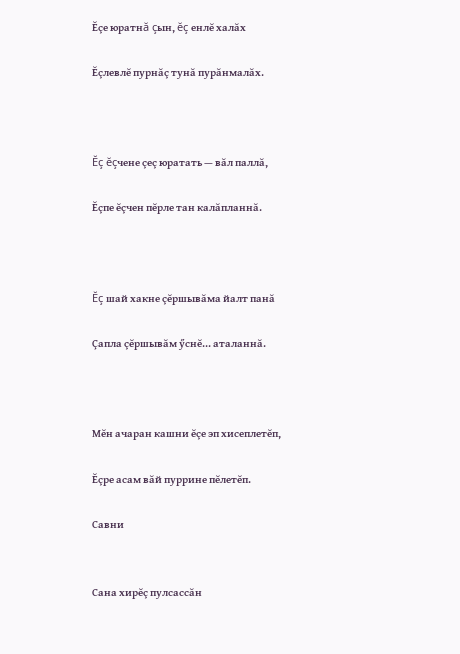Ĕçе юратнă çын, ĕç енлĕ халăх

Ĕçлевлĕ пурнăç тунă пурăнмалăх.



Ĕç ĕçчене çеç юратать — вăл паллă,

Ĕçпе ĕçчен пĕрле тан калăпланнă.



Ĕç шай хакне çĕршывăма йалт панă

Çапла çĕршывăм ӳснĕ... аталаннă.



Мĕн ачаран кашни ĕçе эп хисеплетĕп,

Ĕçре асам вăй пуррине пĕлетĕп.

Савни


Сана хирĕç пулсассăн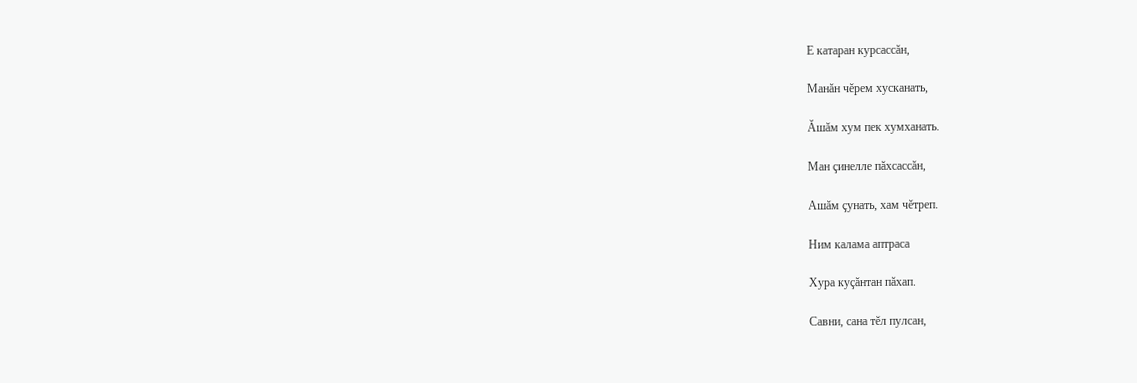Е катаран курсассăн,

Манăн чĕрем хусканать,

Ăшăм хум пек хумханать.

Ман çинелле пăхсассăн,

Ашăм çунать, хам чĕтреп.

Ним калама аптраса

Хура куçăнтан пăхап.

Савни, сана тĕл пулсан,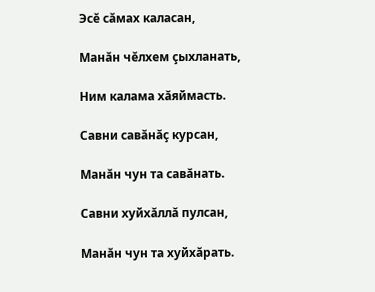Эсĕ сăмах каласан,

Манăн чĕлхем çыхланать,

Ним калама хăяймасть.

Савни савăнăç курсан,

Манăн чун та савăнать.

Савни хуйхăллă пулсан,

Манăн чун та хуйхăрать.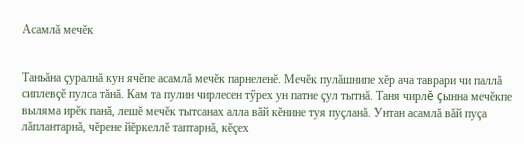Асамлă мечĕк


Таньăна çуралнă кун ячĕпе асамлă мечĕк парнеленĕ. Мечĕк пулăшнипе хĕр ача таврари чи паллă сиплевçĕ пулса тăнă. Кам та пулин чирлесен тӳрех ун патне çул тытнă. Таня чирлĕ çынна мечĕкпе выляма ирĕк панă, лешĕ мечĕк тытсанах алла вăй кĕнине туя пуçланă. Унтан асамлă вăй пуçа лăплантарнă, чĕрене йĕркеллĕ таптарнă, кĕçех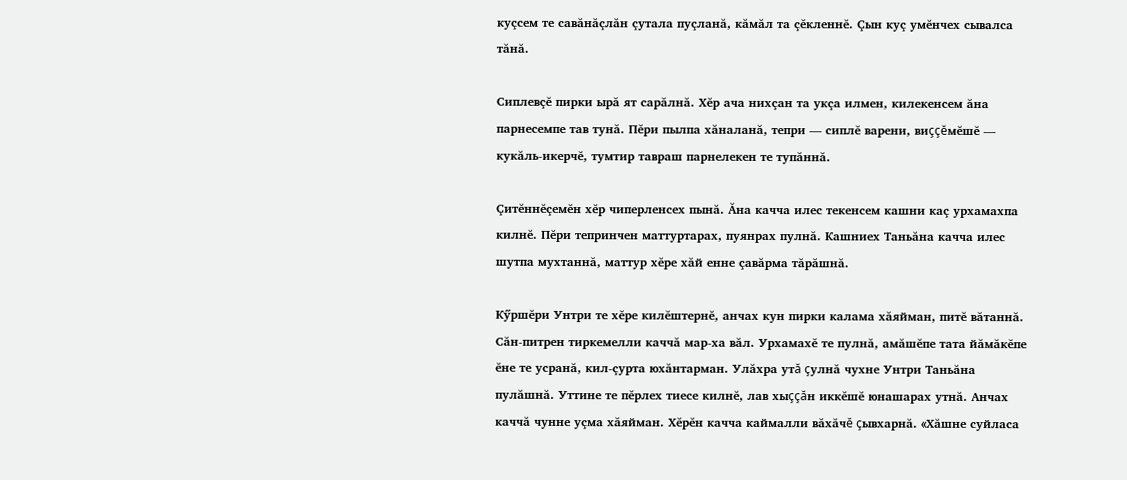куçсем те савăнăçлăн çутала пуçланă, кăмăл та çĕкленнĕ. Çын куç умĕнчех сывалса тăнă.

Сиплевçĕ пирки ырă ят сарăлнă. Хĕр ача нихçан та укçа илмен, килекенсем ăна парнесемпе тав тунă. Пĕри пылпа хăналанă, тепри — сиплĕ варени, виççĕмĕшĕ — кукăль-икерчĕ, тумтир тавраш парнелекен те тупăннă.

Çитĕннĕçемĕн хĕр чиперленсех пынă. Ăна качча илес текенсем кашни каç урхамахпа килнĕ. Пĕри тепринчен маттуртарах, пуянрах пулнă. Кашниех Таньăна качча илес шутпа мухтаннă, маттур хĕре хăй енне çавăрма тăрăшнă.

Кӳршĕри Унтри те хĕре килĕштернĕ, анчах кун пирки калама хăяйман, питĕ вăтаннă. Сăн-питрен тиркемелли каччă мар-ха вăл. Урхамахĕ те пулнă, амăшĕпе тата йăмăкĕпе ĕне те усранă, кил-çурта юхăнтарман. Улăхра утă çулнă чухне Унтри Таньăна пулăшнă. Уттине те пĕрлех тиесе килнĕ, лав хыççăн иккĕшĕ юнашарах утнă. Анчах каччă чунне уçма хăяйман. Хĕрĕн качча каймалли вăхăчĕ çывхарнă. «Хăшне суйласа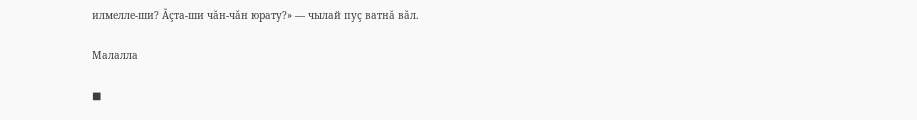илмелле-ши? Ăçта-ши чăн-чăн юрату?» — чылай пуç ватнă вăл.

Малалла

■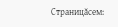Страницăсем: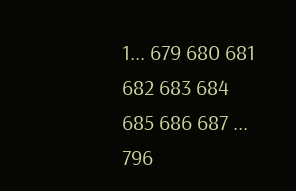1... 679 680 681 682 683 684 685 686 687 ... 796